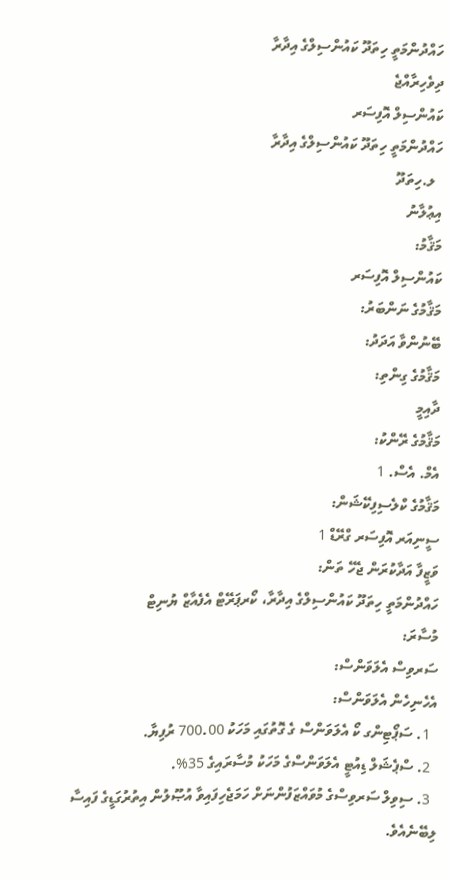ހައްދުންމަތީ ހިތަދޫ ކައުންސިލްގެ އިދާރާ
ދިވެހިރާއްޖެ
ކައުންސިލް އޮފިސަރ
ހައްދުންމަތީ ހިތަދޫ ކައުންސިލްގެ އިދާރާ
  ލ.ހިތަދޫ
އިޢުލާނު
މަޤާމު:
ކައުންސިލް އޮފިސަރ
މަޤާމުގެ ނަންބަރު:
ބޭނުންވާ އަދަދު:
މަޤާމުގެ ގިންތި:
ދާއިމީ
މަޤާމުގެ ރޭންކު:
އެމް. އެސް. 1
މަޤާމުގެ ކްލެސިފިކޭޝަން:
ސީނިއަރ އޮފިސަރ ގްރޭޑް 1
ވަޒީފާ އަދާކުރަން ޖެހޭ ތަން:
ހައްދުންމަތީ ހިތަދޫ ކައުންސިލްގެ އިދާރާ، ކޯރޕަރޭޓް އެފެއާޒް ޔުނިޓް
މުސާރަ:
ސަރވިސް އެލަވަންސް:
އެހެނިހެން އެލަވަންސް:
  1. ސަޕޯޓިންގ ކޯ އެލަވަންސް ގެ ގޮތުގައި މަހަކު 700.00 ރުފިޔާ.
  2. ސްޕެޝަލް ޑިއުޓީ އެލަވަންސްގެ މަހަކު މުސާރައިގެ 35%.
  3. ސިވިލް ސަރވިސްގެ މުވައްޒަފުންނަށް ހަމަޖެހިފައިވާ އުޞޫލުން އިތުރުގަޑީގެ ފައިސާ ލިބޭނެއެވެ.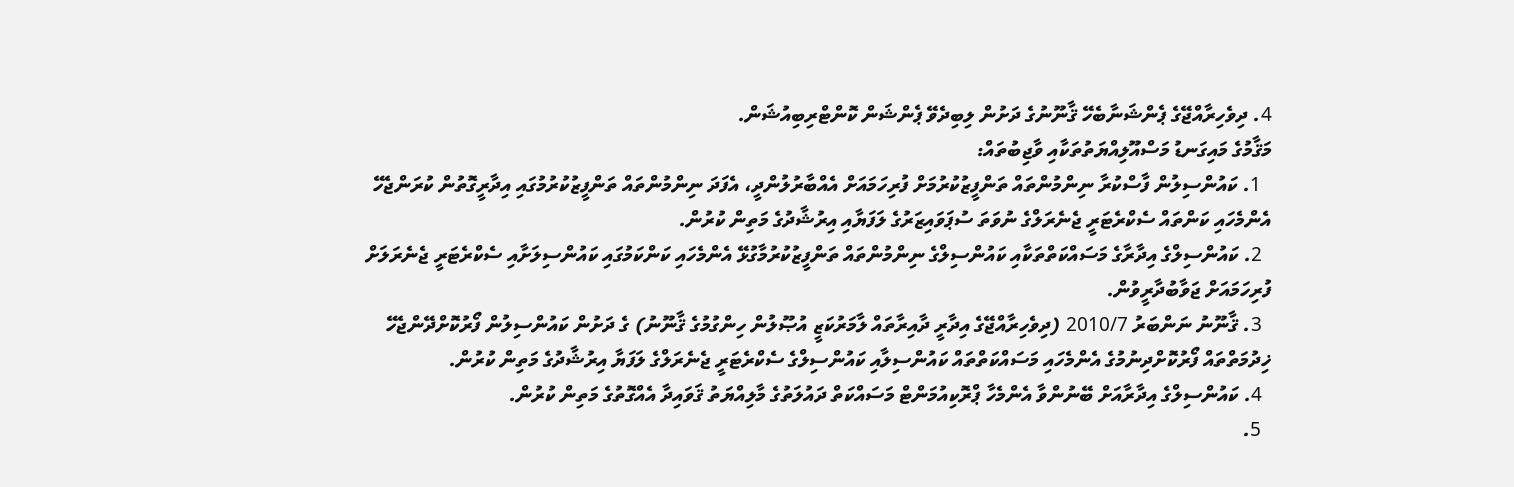4. ދިވެހިރާއްޖޭގެ ޕެންޝަނާބެހޭ ޤާނޫނުގެ ދަށުން ލިބިދެވޭ ޕެންޝަން ކޮންޓްރިބިއުޝަން.
މަޤާމުގެ މައިގަނޑު މަސްއޫލިއްޔަތުތަކާއި ވާޖިބުތައް:
  1. ކައުންސިލުން ފާސްކުރާ ނިންމުންތައް ތަންފީޒުކުރުމަށް ފުރިހަމައަށް އެއްބާރުލުންދީ، އެފަދަ ނިންމުންތައް ތަންފީޒުކުރުމުގައި އިދާރީގޮތުން ކުރަންޖެހޭ އެންމެހައި ކަންތައް ސެކްރެޓަރީ ޖެނެރަލްގެ ނުވަތަ ސުޕަވައިޒަރުގެ ލަފަޔާއި އިރުޝާދުގެ މަތިން ކުރުން.
  2. ކައުންސިލްގެ އިދާރާގެ މަސައްކަތްތަކާއި ކައުންސިލްގެ ނިންމުންތައް ތަންފީޒުކުރުމާގުޅޭ އެންމެހައި ކަންކަމުގައި ކައުންސިލަށާއި ސެކްރެޓަރީ ޖެނެރަލަށް ފުރިހަމައަށް ޖަވާބުދާރީވުން.
  3. ޤާނޫނު ނަންބަރު 2010/7 (ދިވެހިރާއްޖޭގެ އިދާރީ ދާއިރާތައް ލާމަރުކަޒީ އުޞޫލުން ހިންގުމުގެ ޤާނޫނު) ގެ ދަށުން ކައުންސިލުން ފޯރުކޮށްދޭންޖެހޭ ޚިދުމަތްތައް ފޯރުކޮށްދިނުމުގެ އެންމެހައި މަސައްކަތްތައް ކައުންސިލާއި ކައުންސިލްގެ ސެކްރެޓަރީ ޖެނެރަލްގެ ލަފަޔާ އިރުޝާދުގެ މަތިން ކުރުން.
  4. ކައުންސިލްގެ އިދާރާއަށް ބޭނުންވާ އެންމެހާ ޕްރޮކިއުމަންޓް މަސައްކަތް ދައުލަތުގެ މާލިއްޔަތު ޤަވައިދާ އެއްގޮތުގެ މަތިން ކުރުން.
  5.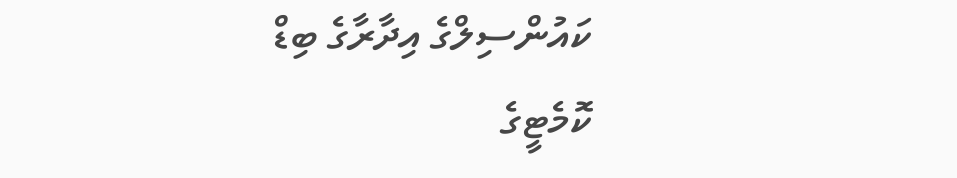ކައުންސިލްގެ އިދާރާގެ ބިޑް ކޮމެޓީގެ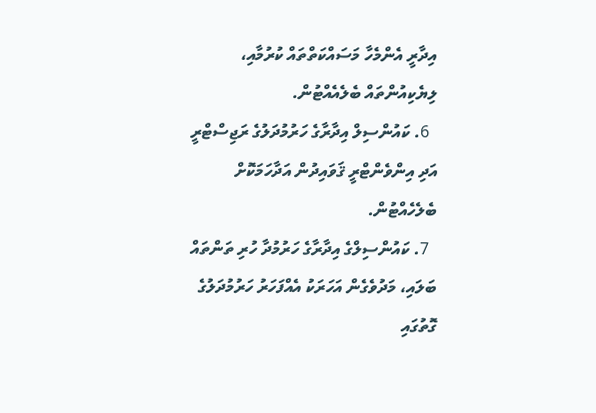އިދާރީ އެންމެހާ މަސައްކަތްތައް ކުރުމާއި، ލިޔެކިއުންތައް ބެލެއެއްޓުން.
  6. ކައުންސިލް އިދާރާގެ ހަރުމުދަލުގެ ރަޖިސްޓްރީ އަދި އިންވެންޓްރީ ޤަވައިދުން އަދާހަމަކޮށް ބެލެހެއްޓުން.
  7. ކައުންސިލްގެ އިދާރާގެ ހަރުމުދާ ހުރި ތަންތައް ބަލައި، މަދުވެގެން އަހަރަކު އެއްފަހަރު ހަރުމުދަލުގެ ގޮތުގައި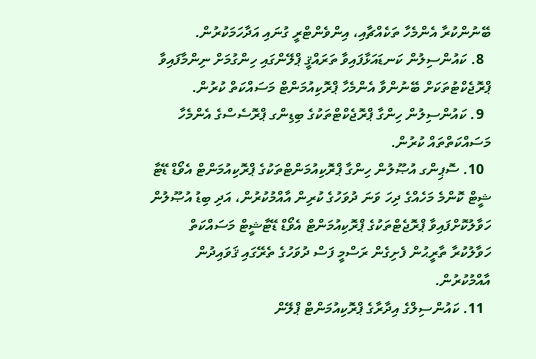ބޭނުންކުރާ އެންމެހާ ތަކެއްޗާއި، އިންވެންޓްރީ ގުނައި އަދާހަމަކުރުން.
  8. ކައުންސިލުން ކަނޑައަޅާފައިވާ ތަރައްޤީ ޕްލޭންގައި ހިންގުމަށް ނިންމާފައިވާ ޕްރޮޖެކްޓުތަކަށް ބޭނުންވާ އެންމެހާ ޕްރޮކިއުމަންޓް މަސައްކަތް ކުރުން.
  9. ކައުންސިލުން ހިންގާ ޕްރޮޖެކްޓްތަކުގެ ބިޑިންގ ޕްރޮސެސްގެ އެންމެހާ މަސައްކަތްތައް ކުރުން.
  10. ސޮޕިންގ އުޞޫލުން ހިންގާ ޕްރޮކިއުމަންޓްތަކުގެ ޕްރޮކިއުމަންޓް އެވޯޑް ޑޭޓާ ޝީޓް ކޮންމެ މަހެއްގެ ދިހަ ވަނަ ދުވަހުގެ ކުރިން އާއްމުކުރުން، އަދި ބިޑު އުޞޫލުން ހަވާލުކޮށްފައިވާ ޕްރޮޖެޓްތަކުގެ ޕްރޮކިއުމަންޓް އެވޯޑް ޑޭޓާޝީޓް މަސައްކަތް ހަވާލުކުރާ ތާރީޙުން ފެށިގެން ރަސްމީ ފަސް ދުވަހުގެ ތެރޭގައި ޤަވައިދުން އާއްމުކުރުން.
  11. ކައުންސިލްގެ އިދާރާގެ ޕްރޮކިއުމަންޓް ޕްލޭން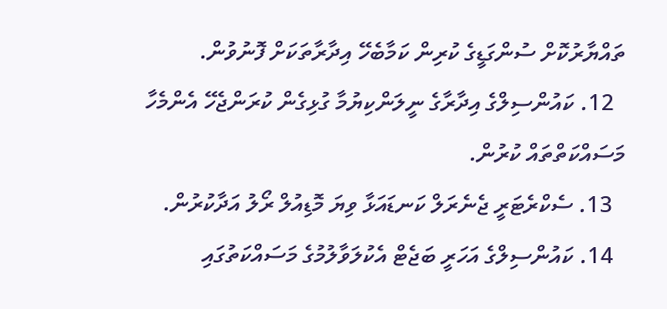ތައްޔާރުކޮށް ސުންގަޑީގެ ކުރިން ކަމާބެހޭ އިދާރާތަކަށް ފޮނުވުން.
  12. ކައުންސިލްގެ އިދާރާގެ ނީލަންކިޔުމާ ގުޅިގެން ކުރަންޖެހޭ އެންމެހާ މަސައްކަތްތައް ކުރުން.
  13. ސެކްރެޓަރީ ޖެނެރަލް ކަނޑައަޅާ ވިޔަ މޮޑިއުލް ރޯލު އަދާކުރުން.
  14. ކައުންސިލްގެ އަހަރީ ބަޖެޓް އެކުލަވާލުމުގެ މަސައްކަތުގައި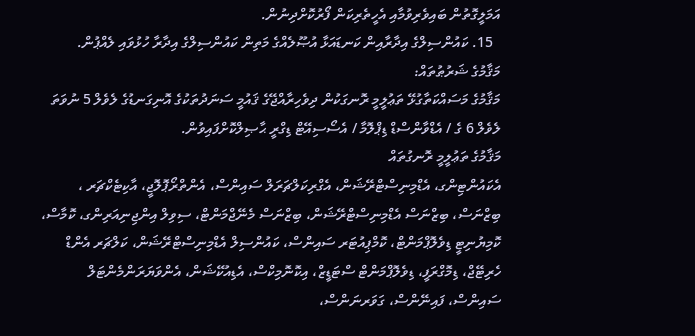އަމަލީގޮތުން ބައިވެރިވުމާއި އެހީތެރިކަން ފޯރުކޮށްދިނުން.
  15. ކައުންސިލްގެ އިދާރާއިން ކަނޑައަޅާ އުޞޫލެއްގެ މަތިން ކައުންސިލްގެ އިދާރާ ހުޅުވައި ލެއްޕުން.
މަޤާމުގެ ޝަރުޠުތައް:
މަޤާމުގެ މަސައްކަތާގުޅޭ ތަޢުލީމީ ރޮނގަކުން ދިވެހިރާއްޖޭގެ ޤައުމީ ސަނަދުތަކުގެ އޮނިގަނޑުގެ ލެވެލް 5 ނުވަތަ ލެވެލް 6 ގެ / އެޑްވާންސްޑް ޑިޕްލޮމާ / އެސޯސިއޭޓް ޑިގްރީ ޙާޞިލްކޮށްފައިވުން.
މަޤާމުގެ ތަޢުލީމީ ރޮނގުތައް
އެކައުންޓިންގ، އެޑްމިނިސްޓްރޭޝަން، އެގްރިކަލްޗަރަލް ސައިންސް، އެންތްރޯޕޮލޮޖީ، އާކިޓެކްޗަރ ، ބިޒްނަސް، ބިޒްނަސް އެޑްމިނިސްޓްރޭޝަން، ބިޒްނަސް މެނޭޖްމަންޓް، ސިވިލް އިންޖިނިއަރިންގ، ކޮމާސް، ކޮމިޔުނިޓީ ޑިވެލޮޕްމަންޓް، ކޮމްޕިއުޓަރ ސައިންސް، ކައުންސިލް އެޑްމިނިސްޓްރޭޝަން، ކަލްޗަރ އެންޑް ހެރިޓޭޖް، ޑިމޮގްރަފީ، ޑިވެލޮޕްމަންޓް ސްޓަޑީޒް، އިކޮނޮމިކްސް، އެޑިއުކޭޝަން، އެންވަޔަރަންމެންޓަލް ސައިންސް، ފައިނޭންސް، ގަވަރނަންސް،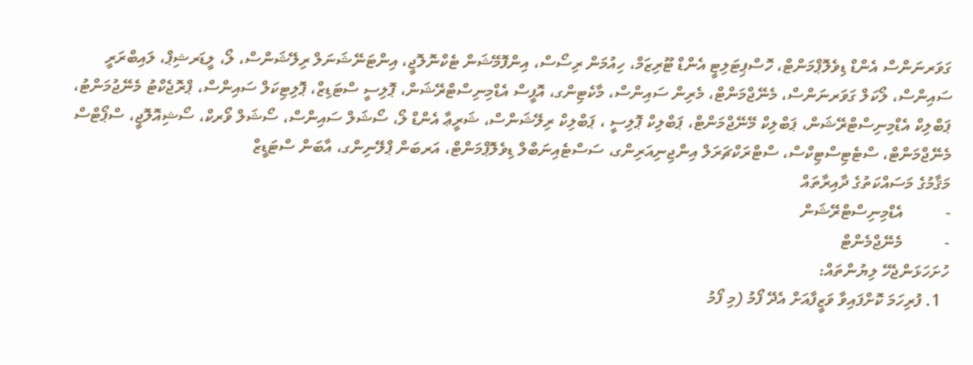ގަވަރނަންސް އެންޑް ޑިވެލޮޕްމަންޓް، ހޮސްޕިޓަލިޓީ އެންޑް ޓޫރިޒަމް، ހިއުމަން ރިސޯސް، އިންފޮމޭޝަން ޓެކްނޮލޮޖީ، އިންޓަނޭޝަނަލް ރިލޭޝަންސް، ލޯ، ލީޑަރޝިޕް، ލައިބްރަރީ ސައިންސް، ލޯކަލް ގަވަރނަންސް، މެނޭޖްމަންޓް، މެރިން ސައިންސް، މާކެޓިންގ، އޮފީސް އެޑްމިނިސްޓްރޭޝަން، ޕޮލިސީ ސްޓަޑިޒް، ޕޮލިޓިކަލް ސައިންސް، ޕްރޮޖެކްޓު މެނޭޖުމަންޓު، ޕަބްލިކް އެޑްމިނިސްޓްރޭޝަން، ޕަބްލިކް މޭނޭޖްމަންޓް، ޕަބްލިކް ޕޮލިސީ ، ޕަބްލިކް ރިލޭޝަންސް، ޝަރީޢާ އެންޑް ލޯ، ސޯޝަލް ސައިންސް، ސޯޝަލް ވޯރކް، ސޯޝިއޮލޮޖީ، ސްޕޯޓްސް މެނޭޖްމަންޓް، ސްޓެޓިސްޓިކްސް، ސްޓްރަކްޗަރަލް އިންޖިނިއަރިންގ، ސަސްޓެއިނަބްލް ޑިވެލޮޕްމަންޓް، އަރބަން ޕްލޭނިންގ، އާބަން ސްޓަޑީޒް
މަޤާމުގެ މަސައްކަތުގެ ދާއިރާތައް
-          އެޑްމިނިސްޓްރޭޝަން
-          މެނޭޖްމެންޓް
ހުށަހަޅަންޖެހޭ ލިޔުންތައް:
  1. ފުރިހަމަ ކޮށްފައިވާ ވަޒީފާއަށް އެދޭ ފޯމު (މި ފޯމު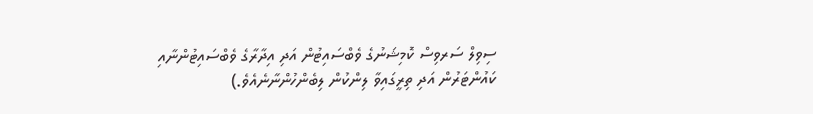ސިވިލް ސަރވިސް ކޮމިޝަނުގެ ވެބްސައިޓުން އަދި އިދާރާގެ ވެބްސައިޓުންނާއި ކައުންޓަރުން އަދި ތިރީގައިވާ ލިންކުން ލިބެންހުންނާނެއެވެ.)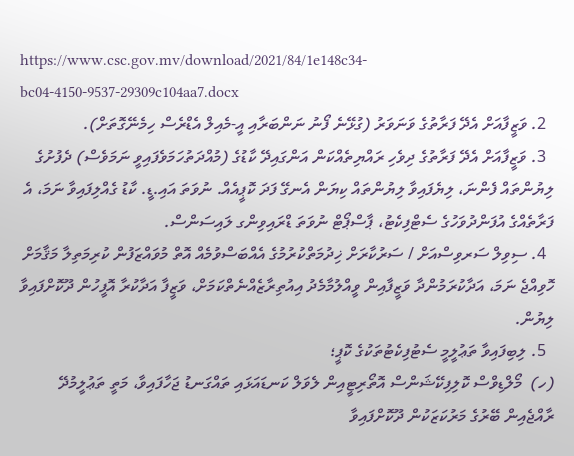https://www.csc.gov.mv/download/2021/84/1e148c34-bc04-4150-9537-29309c104aa7.docx
  2. ވަޒީފާއަށް އެދޭ ފަރާތުގެ ވަނަވަރު (ގުޅޭނެ ފޯނު ނަންބަރާއި އީ-މެއިލް އެޑްރެސް ހިމެނޭގޮތަށް).
  3. ވަޒީފާއަށް އެދޭ ފަރާތުގެ ދިވެހި ރައްޔިތެއްކަން އަންގައިދޭ ކާޑުގެ (މުއްދަތުހަމަވެފައިވީ ނަމަވެސް) ދެފުށުގެ ލިޔުންތައް ފެންނަ، ލިޔެފައިވާ ލިޔުންތައް ކިޔަން އެނގޭ ފަދަ ކޮޕީއެއް. ނުވަތަ އައި.ޑީ. ކާޑު ގެއްލިފައިވާ ނަމަ، އެ ފަރާތެއްގެ އުފަންދުވަހުގެ ސެޓްފިކެޓު، ޕާސްޕޯޓް ނުވަތަ ޑްރައިވިންގ ލައިސަންސް.
  4. ސިވިލް ސަރވިސްއަށް / ސަރުކާރަށް ޚިދުމަތްކުރުމުގެ އެއްބަސްވުމެއް އޮތް މުވައްޒަފުން ކުރިމަތިލާ މަޤާމަށް ހޮވިއްޖެ ނަމަ، އަދާކުރަމުންދާ ވަޒީފާއިން ވީއްލުމާމެދު އިއުތިރާޒެއްނެތްކަމަށް، ވަޒީފާ އަދާކުރާ އޮފީހުން ދޫކޮށްފައިވާ ލިޔުން.
  5. ލިބިފައިވާ ތަޢުލީމީ ސެޓުފިކެޓުތަކުގެ ކޮޕީ؛
(ހ)  މޯލްޑިވްސް ކޮލިފިކޭޝަންސް އޮތޯރިޓީއިން ލެވަލް ކަނޑައަޅައި ތައްގަނޑު ޖަހާފައިވާ، މަތީ ތަޢުލީމުދޭ ރާއްޖެއިން ބޭރުގެ މަރުކަޒަކުން ދޫކޮށްފައިވާ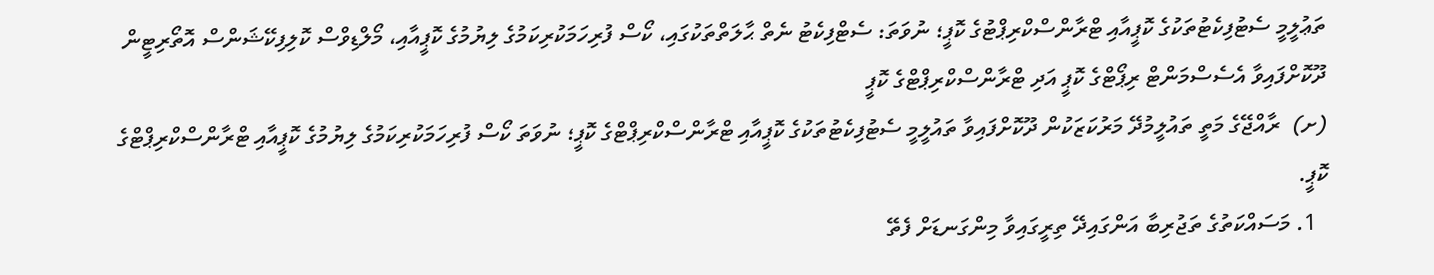ތަޢުލީމީ ސެޓުފިކެޓުތަކުގެ ކޮޕީއާއި ޓްރާންސްކްރިޕްޓުގެ ކޮޕީ؛ ނުވަތަ: ސެޓްފިކެޓު ނެތް ޙާލަތްތަކުގައި، ކޯސް ފުރިހަމަކުރިކަމުގެ ލިޔުމުގެ ކޮޕީއާއި، މޯލްޑިވްސް ކޮލިފިކޭޝަންސް އޮތޯރިޓީން ދޫކޮށްފައިވާ އެސެސްމަންޓް ރިޕޯޓްގެ ކޮޕީ އަދި ޓްރާންސްކްރިޕްޓްގެ ކޮޕީ
(ށ)  ރާއްޖޭގެ މަތީ ތައުލީމުދޭ މަރުކަޒަކުން ދޫކޮށްފައިވާ ތައުލީމީ ސެޓުފިކެޓުތަކުގެ ކޮޕީއާއި ޓްރާންސްކްރިޕްޓްގެ ކޮޕީ؛ ނުވަތަ ކޯސް ފުރިހަމަކުރިކަމުގެ ލިޔުމުގެ ކޮޕީއާއި ޓްރާންސްކްރިޕްޓްގެ ކޮޕީ.
  1. މަސައްކަތުގެ ތަޖުރިބާ އަންގައިދޭ ތިރީގައިވާ މިންގަނޑަށް ފެތޭ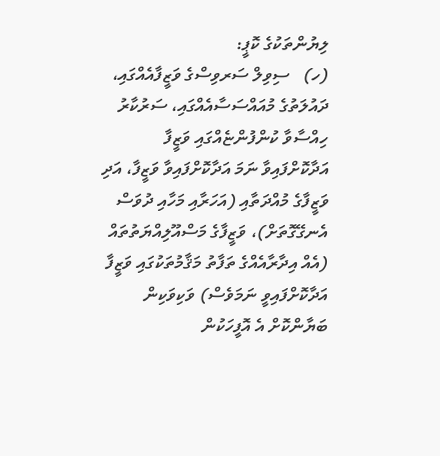ލިޔުންތަކުގެ ކޮޕީ:
(ހ)   ސިވިލް ސަރވިސްގެ ވަޒީފާއެއްގައި، ދައުލަތުގެ މުއައްސަސާއެއްގައި، ސަރުކާރު ހިއްސާވާ ކުންފުންޏެއްގައި ވަޒީފާ އަދާކޮށްފައިވާ ނަމަ އަދާކޮށްފައިވާ ވަޒީފާ، އަދި ވަޒީފާގެ މުއްދަތާއި (އަހަރާއި މަހާއި ދުވަސް އެނގޭގޮތަށް)، ވަޒީފާގެ މަސްއޫލިއްޔަތުތައް (އެއް އިދާރާއެއްގެ ތަފާތު މަޤާމުތަކުގައި ވަޒީފާ އަދާކޮށްފައިވީ ނަމަވެސް) ވަކިވަކިން ބަޔާންކޮށް އެ އޮފީހަކުން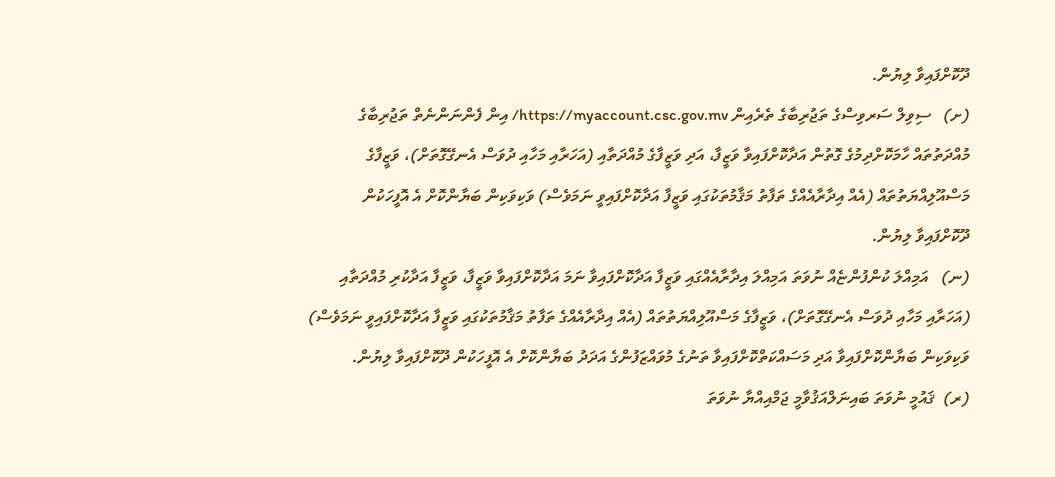ދޫކޮށްފައިވާ ލިޔުން.
(ށ)   ސިވިލް ސަރވިސްގެ ތަޖުރިބާގެ ތެރެއިން https://myaccount.csc.gov.mv/ އިން ފެންނަންނެތް ތަޖުރިބާގެ މުއްދަތުތައް ހާމަކޮށްދިމުގެ ގޮތުން އަދާކޮށްފައިވާ ވަޒީފާ، އަދި ވަޒީފާގެ މުއްދަތާއި (އަހަރާއި މަހާއި ދުވަސް އެނގޭގޮތަށް)، ވަޒީފާގެ މަސްއޫލިއްޔަތުތައް (އެއް އިދާރާއެއްގެ ތަފާތު މަޤާމުތަކުގައި ވަޒީފާ އަދާކޮށްފައިވީ ނަމަވެސް) ވަކިވަކިން ބަޔާންކޮށް އެ އޮފީހަކުން ދޫކޮށްފައިވާ ލިޔުން.
(ނ)   އަމިއްލަ ކުންފުންޏެއް ނުވަތަ އަމިއްލަ އިދާރާއެއްގައި ވަޒީފާ އަދާކޮށްފައިވާ ނަމަ އަދާކޮށްފައިވާ ވަޒީފާ، ވަޒީފާ އަދާކުރި މުއްދަތާއި (އަހަރާއި މަހާއި ދުވަސް އެނގޭގޮތަށް)، ވަޒީފާގެ މަސްއޫލިއްޔަތުތައް (އެއް އިދާރާއެއްގެ ތަފާތު މަޤާމުތަކުގައި ވަޒީފާ އަދާކޮށްފައިވީ ނަމަވެސް) ވަކިވަކިން ބަޔާންކޮށްފައިވާ އަދި މަސައްކަތްކޮށްފައިވާ ތަނުގެ މުވައްޒަފުންގެ އަދަދު ބަޔާންކޮށް އެ އޮފީހަކުން ދޫކޮށްފައިވާ ލިޔުން.
(ރ)  ޤައުމީ ނުވަތަ ބައިނަލްއަޤުވާމީ ޖަމްއިއްޔާ ނުވަތަ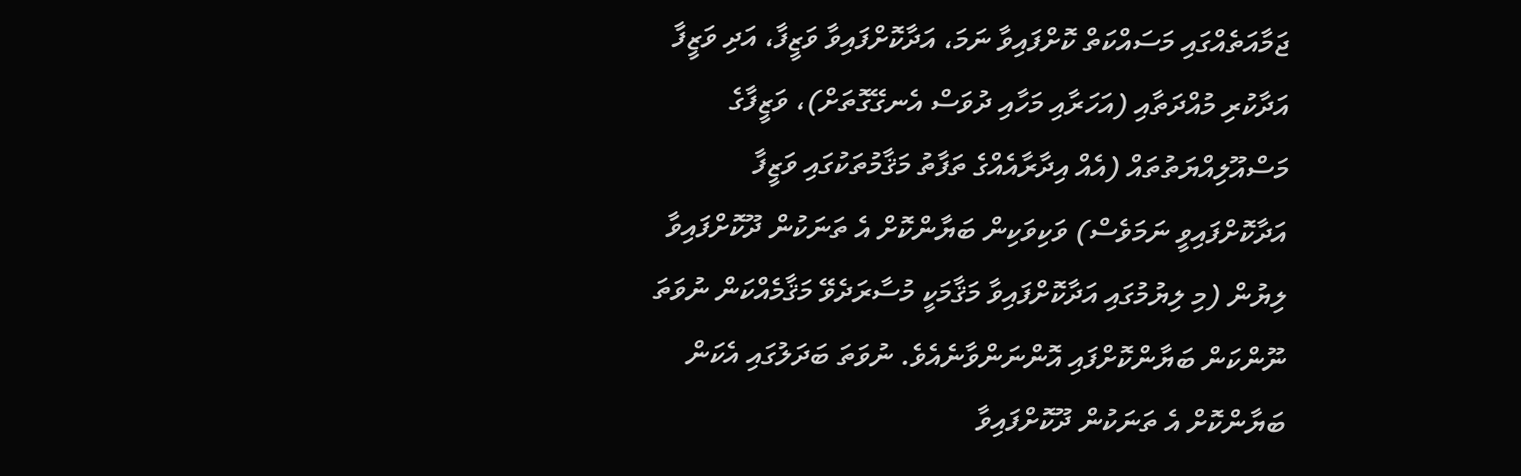ޖަމާއަތެއްގައި މަސައްކަތް ކޮށްފައިވާ ނަމަ، އަދާކޮށްފައިވާ ވަޒީފާ، އަދި ވަޒީފާ އަދާކުރި މުއްދަތާއި (އަހަރާއި މަހާއި ދުވަސް އެނގޭގޮތަށް)، ވަޒީފާގެ މަސްއޫލިއްޔަތުތައް (އެއް އިދާރާއެއްގެ ތަފާތު މަޤާމުތަކުގައި ވަޒީފާ އަދާކޮށްފައިވީ ނަމަވެސް) ވަކިވަކިން ބަޔާންކޮށް އެ ތަނަކުން ދޫކޮށްފައިވާ ލިޔުން (މި ލިޔުމުގައި އަދާކޮށްފައިވާ މަޤާމަކީ މުސާރަދެވޭ މަޤާމެއްކަން ނުވަތަ ނޫންކަން ބަޔާންކޮށްފައި އޮންނަންވާނެއެވެ. ނުވަތަ ބަދަލުގައި އެކަން ބަޔާންކޮށް އެ ތަނަކުން ދޫކޮށްފައިވާ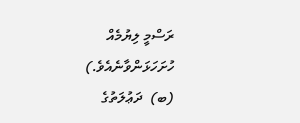ރަސްމީ ލިޔުމެއް ހުށަހަޅަންވާނެއެވެ.)
(ބ)  ދަޢުލަތުގެ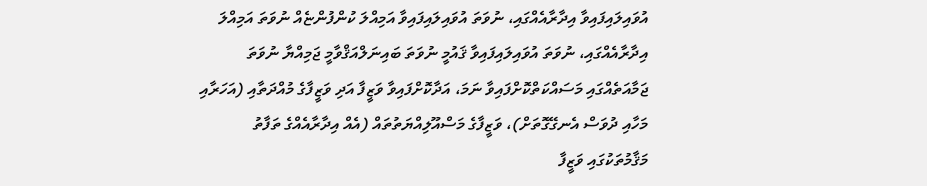އުވައިލައިފައިވާ އިދާރާއެއްގައި، ނުވަތަ އުވައިލައިފައިވާ އަމިއްލަ ކުންފުންޏެއް ނުވަތަ އަމިއްލަ އިދާރާއެއްގައި، ނުވަތަ އުވައިލައިފައިވާ ޤައުމީ ނުވަތަ ބައިނަލްއަޤްވާމީ ޖަމިއްޔާ ނުވަތަ ޖަމާއަތެއްގައި މަސައްކަތްކޮށްފައިވާ ނަމަ، އަދާކޮށްފައިވާ ވަޒީފާ އަދި ވަޒީފާގެ މުއްދަތާއި (އަހަރާއި މަހާއި ދުވަސް އެނގޭގޮތަށް)، ވަޒީފާގެ މަސްއޫލިއްޔަތުތައް (އެއް އިދާރާއެއްގެ ތަފާތު މަޤާމުތަކުގައި ވަޒީފާ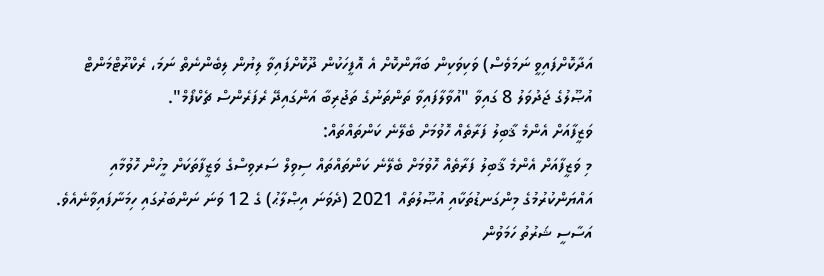އަދާކޮށްފައިވީ ނަމަވެސް) ވަކިވަކިން ބަޔާންކޮށް އެ އޮފީހަކުން ދޫކޮށްފައިވާ ލިޔުން ލިބެންނެތް ނަމަ، ރެކްރޫޓްމަންޓް އުޞޫލުގެ ޖަދުވަލު 8 ގައިވާ "އުވާލާފައިވާ ތަންތަނުގެ ތަޖުރިބާ އަންގައިދޭ ރެފަރެންސް ޗެކްފޯމް".
ވަޒީފާއަށް އެންމެ ޤާބިލު ފަރާތެއް ހޮވުމަށް ބެލޭނެ ކަންތައްތައް:
މި ވަޒީފާއަށް އެންމެ ޤާބިލު ފަރާތެއް ހޮވުމަށް ބެލޭނެ ކަންތައްތައް ސިވިލް ސަރވިސްގެ ވަޒީފާތަކަށް މީހުން ހޮވުމާއި އައްޔަންކުރުމުގެ މިންގަނޑުތަކާއި އުޞޫލުތައް 2021 (ދެވަނަ އިޞްލާޙު) ގެ 12 ވަނަ ނަންބަރުގައި ހިމަނާފައިވާނެއެވެ.
އަސާސީ ޝަރުތު ހަމަވުން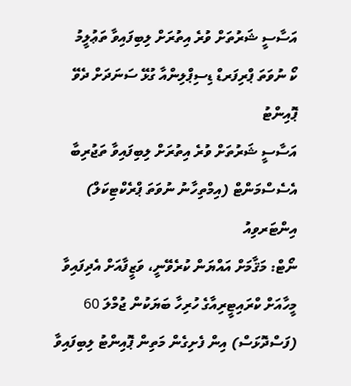އަސާސީ ޝަރުތަށް ވުރެ އިތުރަށް ލިބިފައިވާ ތަޢުލީމު
ކޯ ނުވަތަ ޕްރިފަރޑް ޑިސިޕްލިންއާ ގުޅޭ ސަނަދަށް ދެވޭ ޕޮއިންޓު
އަސާސީ ޝަރުތަށް ވުރެ އިތުރަށް ލިބިފައިވާ ތަޖުރިބާ
އެސެސްމަންޓް (އިމްތިހާނު ނުވަތަ ޕްރެކްޓިކަލް)
އިންޓަރވިއު
ނޯޓް: މަޤާމަށް އައްޔަން ކުރެވޭނީ، ވަޒީފާއަށް އެދިފައިވާ މީހާއަށް ކްރައިޓީރިއާގެ ހުރިހާ ބަޔަކުން ޖުމްލަ 60 (ފަސްދޮޅަސް) އިން ފެށިގެން މަތިން ޕޮއިންޓު ލިބިފައިވާ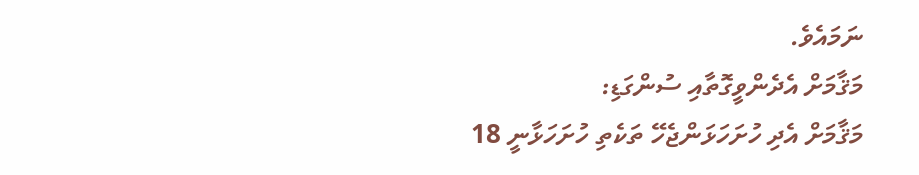ނަމައެވެ.
މަޤާމަށް އެދެންވީގޮތާއި ސުންގަޑި:
މަޤާމަށް އެދި ހުށަހަޅަންޖެހޭ ތަކެތި ހުށަހަޅާނީ 18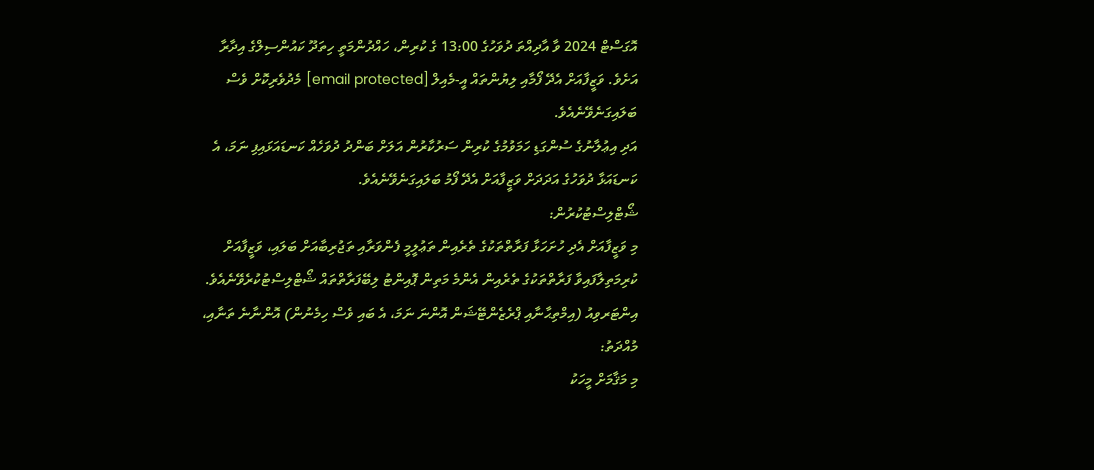އޮގަސްޓް 2024 ވާ އާދިއްތަ ދުވަހުގެ 13:00 ގެ ކުރިން، ހައްދުންމަތީ ހިތަދޫ ކައުންސިލްގެ އިދާރާ އަށެވެ. ވަޒީފާއަށް އެދޭ ފޯމާއި ލިޔުންތައް އީ-މެއިލް [email protected] މެދުވެރިކޮށް ވެސް ބަލައިގަނެވޭނެއެވެ.
އަދި އިޢުލާނުގެ ސުންގަޑި ހަމަވުމުގެ ކުރިން ސަރުކާރުން އަލަށް ބަންދު ދުވަހެއް ކަނޑައަޅައިފި ނަމަ، އެ ކަނޑައަޅާ ދުވަހުގެ އަދަދަށް ވަޒީފާއަށް އެދޭ ފޯމު ބަލައިގަނެވޭނެއެވެ.
ޝޯޓްލިސްޓުކުރުން:
މި ވަޒީފާއަށް އެދި ހުށަހަޅާ ފަރާތްތަކުގެ ތެރެއިން ތަޢުލީމީ ފެންވަރާއި ތަޖުރިބާއަށް ބަލައި، ވަޒީފާއަށް ކުރިމަތިލާފައިވާ ފަރާތްތަކުގެ ތެރެއިން އެންމެ މަތިން ޕޮއިންޓު ލިބޭފަރާތްތައް ޝޯޓްލިސްޓުކުރެވޭނެއެވެ.
އިންޓަރވިއު (އިމްތިޙާނާއި ޕްރެޒެންޓޭޝަން އޮންނަ ނަމަ، އެ ބައި ވެސް ހިމެނުން) އޮންނާނެ ތަނާއި، މުއްދަތު:
މި މަޤާމަށް މީހަކު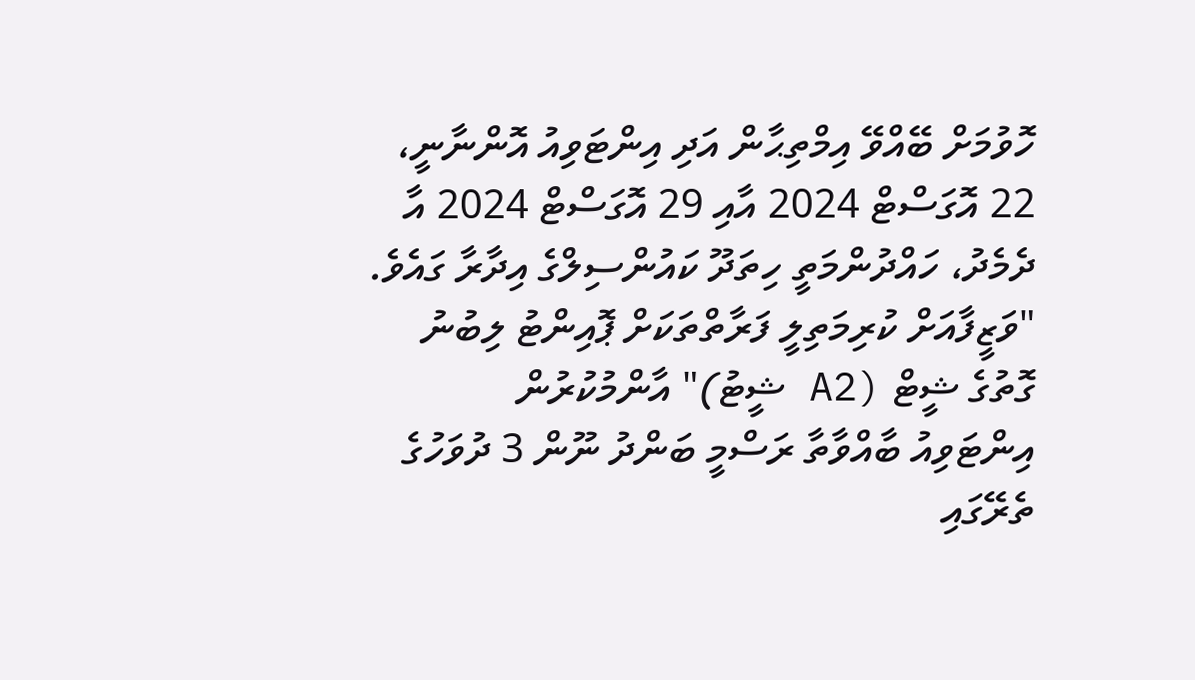ހޮވުމަށް ބޭއްވޭ އިމްތިޙާން އަދި އިންޓަވިއު އޮންނާނީ، 22 އޮގަސްޓް 2024 އާއި 29 އޮގަސްޓް 2024 އާ ދެމެދު، ހައްދުންމަތީ ހިތަދޫ ކައުންސިލްގެ އިދާރާ ގައެވެ.
"ވަޒީފާއަށް ކުރިމަތިލީ ފަރާތްތަކަށް ޕޮއިންޓު ލިބުނު ގޮތުގެ ޝީޓް (A2 ޝީޓު)" އާންމުކުރުން
އިންޓަވިއު ބާއްވާތާ ރަސްމީ ބަންދު ނޫން 3 ދުވަހުގެ ތެރޭގައި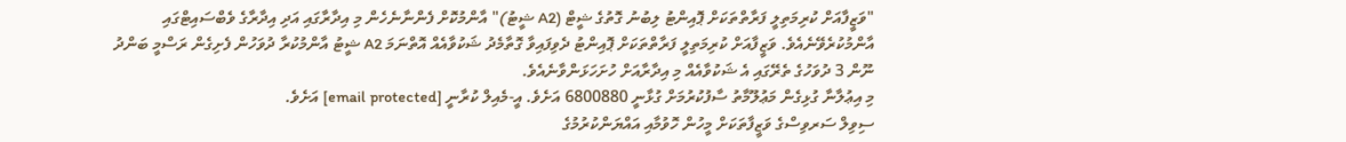"ވަޒީފާއަށް ކުރިމަތިލީ ފަރާތްތަކަށް ޕޮއިންޓު ލިބުނު ގޮތުގެ ޝީޓް (A2 ޝީޓު)" އާންމުކޮށް ފެންނާނެހެން މި އިދާރާގައި އަދި އިދާރާގެ ވެބްސައިޓްގައި އާންމުކުރެވޭނެއެވެ. ވަޒީފާއަށް ކުރިމަތިލީ ފަރާތްތަކަށް ޕޮއިންޓު ދެވިފައިވާ ގޮތާމެދު ޝަކުވާއެއް އޮތްނަމަ A2 ޝީޓު އާންމުކުރާ ދުވަހުން ފެށިގެން ރަސްމީ ބަންދު ނޫން 3 ދުވަހުގެ ތެރޭގައި އެ ޝަކުވާއެއް މި އިދާރާއަށް ހުށަހަޅަންވާނެއެވެ.
މި އިޢުލާނާ ގުޅިގެން މަޢުލޫމާތު ސާފުކުރުމަށް ގުޅާނީ 6800880 އަށެވެ. އީ-މެއިލް ކުރާނީ [email protected] އަށެވެ.
ސިވިލް ސަރވިސްގެ ވަޒީފާތަކަށް މީހުން ހޮވުމާއި އައްޔަންކުރުމުގެ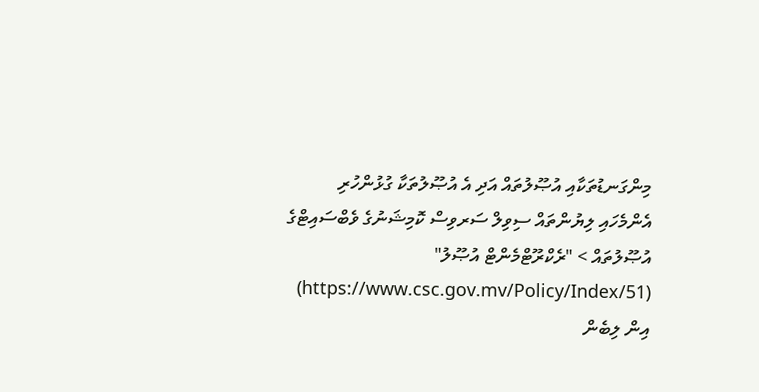މިންގަނޑުތަކާއި އުޞޫލުތައް އަދި އެ އުޞޫލުތަކާ ގުޅުންހުރި އެންމެހައި ލިޔުންތައް ސިވިލް ސަރވިސް ކޮމިޝަނުގެ ވެބްސައިޓްގެ އުޞޫލުތައް > "ރެކްރޫޓްމެންޓް އުޞޫލު" (https://www.csc.gov.mv/Policy/Index/51) އިން ލިބެން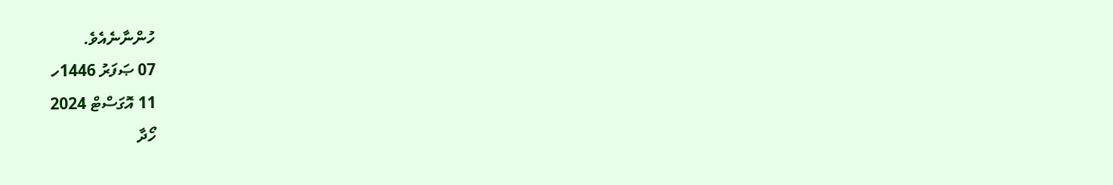ހުންނާނެއެވެ.
07 ޞަފަރު 1446ހ
11 އޮގަސްޓް 2024
ހޯދާ